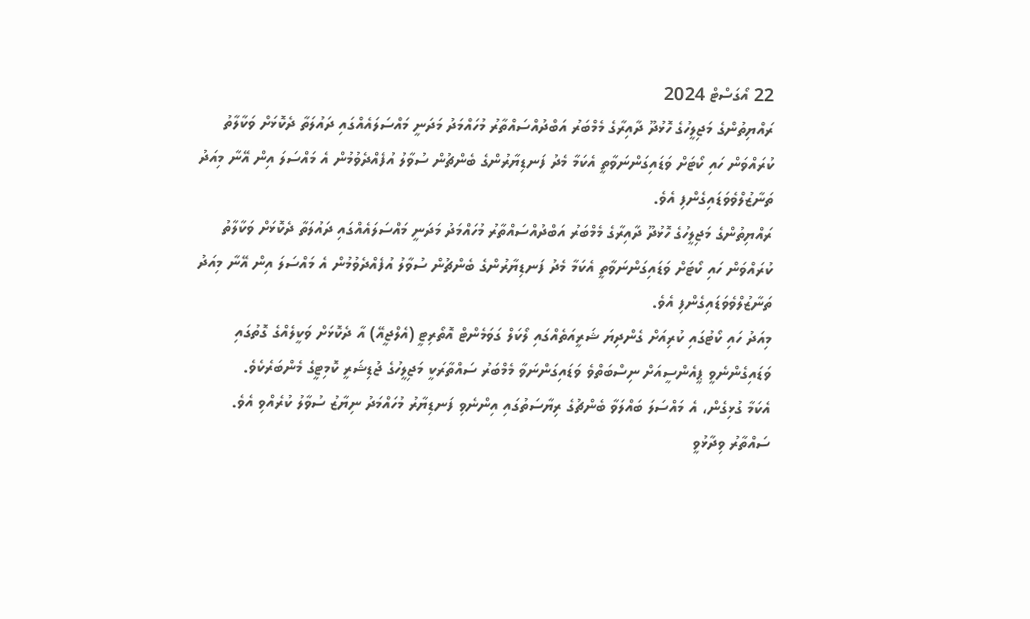22 އޯގަސްޓް 2024
ރައްޔިތުންގެ މަޖިލީހުގެ ހޮޅުދޫ ދާއިރާގެ މެމްބަރު އަބްދުއްސައްތާރު މުހައްމަދު މަދަނީ މައްސަލައެއްގައި ދައުލަތާ ދެކޮޅަށް ވަކާލާތު ކުރައްވަން ހައި ކޯޓަށް ވަޑައިގަންނަވާތީ އެކަމާ މެދު ފަނޑިޔާރުންގެ ބެންޗުން ސުވާލު އުފެއްދެވުމުން އެ މައްސަލަ އިން އޭނާ މިއަދު ތަނާޒުލްވެވަޑައިގެންފި އެވެ.
ރައްޔިތުންގެ މަޖިލީހުގެ ހޮޅުދޫ ދާއިރާގެ މެމްބަރު އަބްދުއްސައްތާރު މުހައްމަދު މަދަނީ މައްސަލައެއްގައި ދައުލަތާ ދެކޮޅަށް ވަކާލާތު ކުރައްވަން ހައި ކޯޓަށް ވަޑައިގަންނަވާތީ އެކަމާ މެދު ފަނޑިޔާރުންގެ ބެންޗުން ސުވާލު އުފެއްދެވުމުން އެ މައްސަލަ އިން އޭނާ މިއަދު ތަނާޒުލްވެވަޑައިގެންފި އެވެ.
މިއަދު ހައި ކޯޓުގައި ކުރިއަށް ގެންދިޔަ ޝަރީއަތެއްގައި ލޯކަލް ގަވަމެންޓް އޮތޯރިޓީ (އެލްޖީއޭ) އާ ދެކޮޅަށް ވަކީލެއްގެ ގޮތުގައި ވަޑައިގެންނެވީ ޕީއެންސީއަށް ނިސްބަތްވެ ވަޑައިގަންނަވާ މެމްބަރު ސައްތާރަކީ މަޖިލީހުގެ ޖުޑިޝަރީ ކޮމިޓީގެ މެންބަރެކެވެ.
އެކަމާ ގުޅިގެން، އެ މައްސަލަ ބައްލަވާ ބެންޗުގެ ރިޔާސަތުގައި އިންނެވި ފަނޑިޔާރު މުހައްމަދު ނިޔާޒު ސުވާލު ކުރެއްވި އެވެ.
ސައްތާރު ވިދާޅުވީ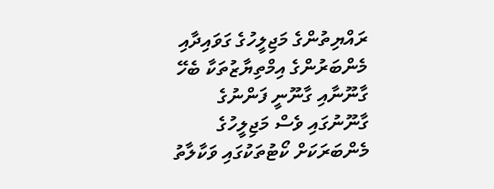ރައްޔިތުންގެ މަޖިލީހުގެ ގަވައިދާއި މެންބަރުންގެ އިމްތިޔާޒުތަކާ ބެހޭ ގާނޫނާއި ގާނޫނީ ފަންނުގެ ގާނޫނުގައި ވެސް މަޖިލީހުގެ މެންބަރަކަށް ކޯޓުތަކުގައި ވަކާލާތު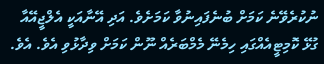ނުކުރެވޭނެ ކަމަށް ބުނެފައިނުވާ ކަމަށެވެ. އަދި އޭނާއަކީ އެލްޖީއޭއާ ގުޅޭ ކޮމިޓީއެއްގައި ހިމެނޭ މެމްބަރެއް ނޫން ކަމަށް ވިދާޅުވި އެވެ. އެވެ.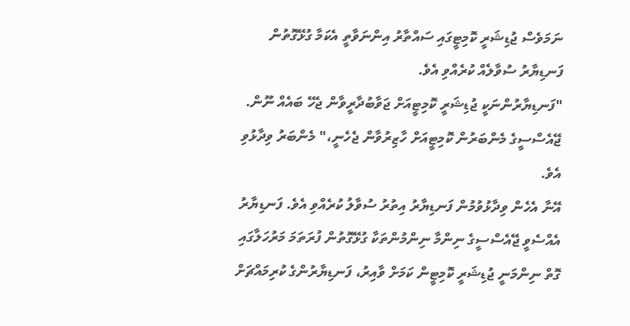ނަމަވެސް ޖުޑިޝަރީ ކޮމިޓީގައި ސައްތާރު އިންނަވާތީ އެކަމާ ގުޅޭގޮތުން ފަނޑިޔާރު ސުވާލެއް ކުރެއްވި އެވެ.
"ފަނޑިޔާރުންނަކީ ޖުޑިޝަރީ ކޮމިޓީއަށް ޖަވާބުދާރީވާން ޖެހޭ ބައެއް ނޫން. ޖޭއެސްސީގެ މެންބަރުން ކޮމިޓީއަށް ހާޒިރުވާން ޖެހެނީ،" މެންބަރު ވިދާޅުވި އެވެ.
އޭނާ އެހެން ވިދާޅުވުމުން ފަނޑިޔާރު އިތުރު ސުވާލު ކުރެއްވި އެވެ. ފަނޑިޔާރު އެއްސެވީ ޖޭއެސްސީގެ ނިންމާ ނިންމުންތަކާ ގުޅޭގޮތުން ފުރަތަމަ މަރުހަލާގައި ގޮތް ނިންމަނީ ޖުޑިޝަރީ ކޮމިޓީން ކަމަށް ވާއިރު، ފަނޑިޔާރުންގެ ކުރިމައްޗަށް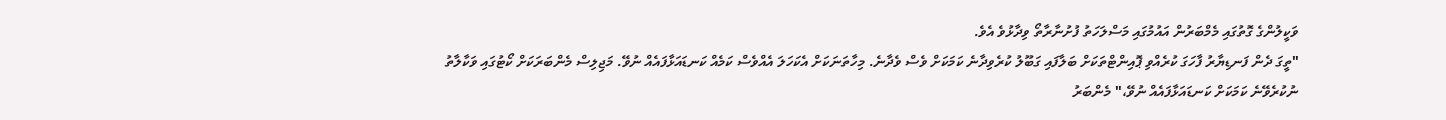ވަކީލުންގެ ގޮތުގައި މެމްބަރުން އައުމުގައި މަސްލަހަތު ފުށުނާރާތޯ ވިދާޅުވެ އެވެ.
"ތީގަ ދެން ފަނޑިޔާރު ފާހަގަ ކުރެއްވި ޕޮއިންޓްތަކަށް ބަލާފައި ގަބޫލު ކުރެވިދާނެ ކަމަކަށް ވެސް ވެދާނެ. މިހާތަނަކަށް އެކަހަލަ އެއްވެސް ކަމެއް ކަނޑައަޅާފައެއް ނުވޭ. މަޖިލިސް މެންބަރަކަށް ކޯޓުގައި ވަކާލާތު ނުކުރެވޭނެ ކަމަކަށް ކަނޑައަޅާފައެއް ނުވޭ،" މެންބަރު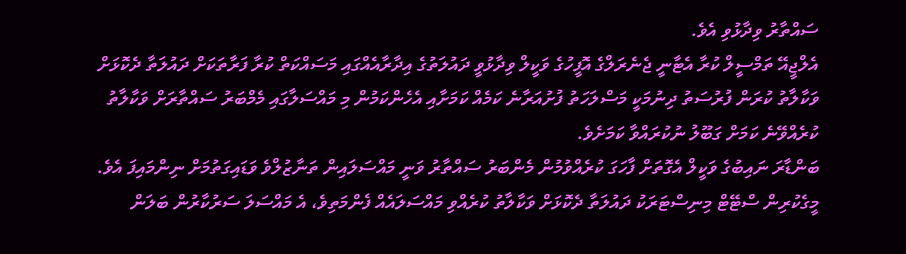ސައްތާރު ވިދާޅުވި އެވެ.
އެލްޖީއޭ ތަމްސީލް ކުރާ އެޓާނީ ޖެނެރަލްގެ އޮފީހުގެ ވަކީލް ވިދާޅުވީ ދައުލަތުގެ އިދާރާއެއްގައި މަސައްކަތް ކުރާ ފަރާތަކަށް ދައުލަތާ ދެކޮޅަށް ވަކާލާތު ކުރަން ފުރުސަތު ދިނުމަކީ މަސްލަހަތު ފުށުއަރާނެ ކަމެއް ކަމަށާއި އެހެންކަމުން މި މައްސަލާގައި މެމްބަރު ސައްތާރަށް ވަކާލާތު ކުރެއްވޭނެ ކަމަށް ގަބޫލު ނުކުރައްވާ ކަމަށެވެ.
ބަންޑާރަ ނައިބުގެ ވަކީލް އެގޮތަށް ފާހަގަ ކުރެއްވުމުން މެންބަރު ސައްތާރު ވަނީ މައްސަލައިން ތަނާޒުލްވެ ވަޑައިގަތުމަށް ނިންމައިފަ އެވެ.
މީގެކުރިން ސްޓޭޓް މިނިސްޓަރަކު ދައުލަތާ ދެކޮޅަށް ވަކާލާތު ކުރެއްވި މައްސަލައެއް ފެންމަތިވެ، އެ މައްސަލަ ސަރުކާރުން ބަލަން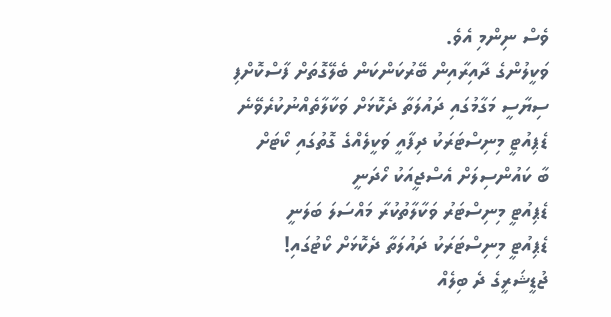ވެސް ނިންމި އެވެ.
ވަކީލުންގެ ދާއިރާއިން ބޭރުކަންކަން ބެލޭގޮތަށް ފާސްކޮށްފި
ސިޔާސީ މަގާމުގައި ދައުލަތާ ދެކޮޅަށް ވަކާލާތެއްނުކުރެވޭނެ
ޑެޕިއުޓީ މިނިސްޓަރަކު ދިފާއީ ވަކީލެއްގެ ގޮތުގައި ކޯޓަށް
ބާ ކައުންސިލަށް އެސްޖީއަކު ހޯދަނީ
ޑެޕިއުޓީ މިނިސްޓަރު ވަކާލާތުކުރާ މައްސަލަ ބަލަނީ
ޑެޕިއުޓީ މިނިސްޓަރަކު ދައުލަތާ ދެކޮޅަށް ކޯޓުގައި!
ޖުޑީޝަރީގެ ދެ ބިލެއް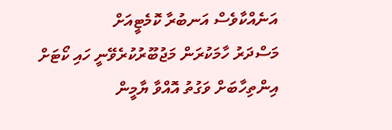އަނެއްކާވެސް އަނބުރާ ކޮމެޓީއަށް
މަސްދަރު ހާމަކުރަން މަޖުބޫރުކުރެވޭނީ ހައި ކޯޓަށް
އިންތިހާބަށް ވަގުތު އޮއްވާ ޔާމީން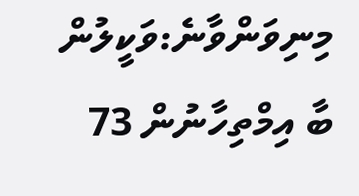މިނިވަންވާނެ:ވަކީލުން
ބާ އިމްތިހާނުން 73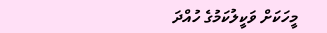މީހަކަށް ވަކީލުކަމުގެ ހުއްދަ